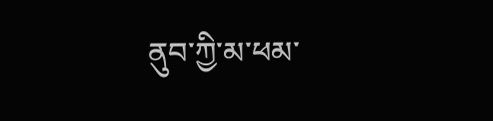ནུབ་ཀྱི་མ་ཕམ་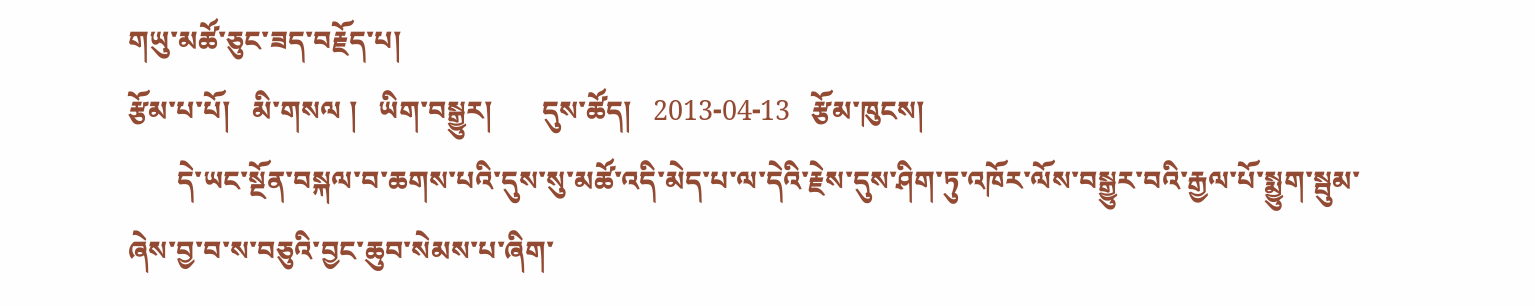གཡུ་མཚོ་ཅུང་ཟད་བརྗོད་པ།
རྩོམ་པ་པོ།   མི་གསལ །   ཡིག་བསྒྱུར།       དུས་ཚོད།   2013-04-13   རྩོམ་ཁུངས།
       དེ་ཡང་སྔོན་བསྐལ་བ་ཆགས་པའི་དུས་སུ་མཚོ་འདི་མེད་པ་ལ་དེའི་རྗེས་དུས་ཤིག་ཏུ་འཁོར་ལོས་བསྒྱུར་བའི་རྒྱལ་པོ་སྨྱུག་སྦུམ་ཞེས་བྱ་བ་ས་བཅུའི་བྱང་ཆུབ་སེམས་པ་ཞིག་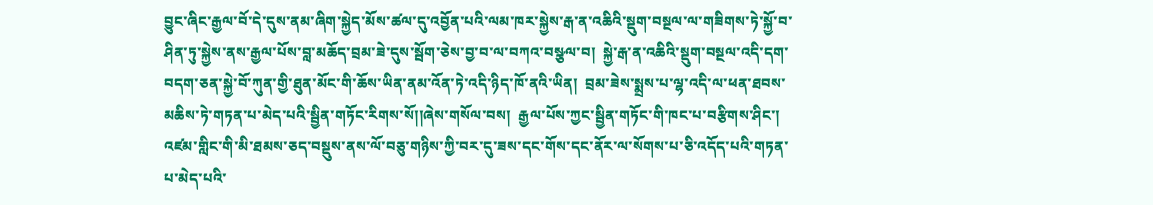བྱུང་ཞིང་རྒྱལ་བོ་དེ་དུས་ནམ་ཞིག་སྐྱེད་མོས་ཚལ་དུ་འབྱོན་པའི་ལམ་ཁར་སྐྱེས་རྒ་ན་འཆིའི་སྡུག་བསྔལ་ལ་གཟིགས་ཏེ་སྐྱོ་བ་ཤིན་ཏུ་སྐྱེས་ནས་རྒྱལ་པོས་བླ་མཆོད་བྲམ་ཟེ་དུས་སྦོག་ཅེས་བྱ་བ་ལ་བཀའ་བསྩལ་བ།  སྐྱེ་རྒ་ན་འཆིའི་སྡུག་བསྔལ་འདི་དག་བདག་ཅན་སྐྱེ་བོ་ཀུན་གྱི་ཐུན་མོང་གི་ཆོས་ཡིན་ནམ་འོན་ཏེ་འདི་ཉིད་ཁོ་ནའི་ཡིན།  བྲམ་ཟེས་སྨྲས་པ་ལྷ་འདི་ལ་ཕན་ཐབས་མཆིས་ཏེ་གཏན་པ་མེད་པའི་སྦྱིན་གཏོང་རིགས་སོ།།ཞེས་གསོལ་བས།  རྒྱལ་པོས་ཀྱང་སྦྱིན་གཏོང་གི་ཁང་པ་བརྩིགས་ཤིང་།  འཛམ་གླིང་གི་མི་ཐམས་ཅད་བསྡུས་ནས་ལོ་བཅུ་གཉིས་ཀྱི་བར་དུ་ཟས་དང་གོས་དང་ནོར་ལ་སོགས་པ་ཅི་འདོད་པའི་གཏན་པ་མེད་པའི་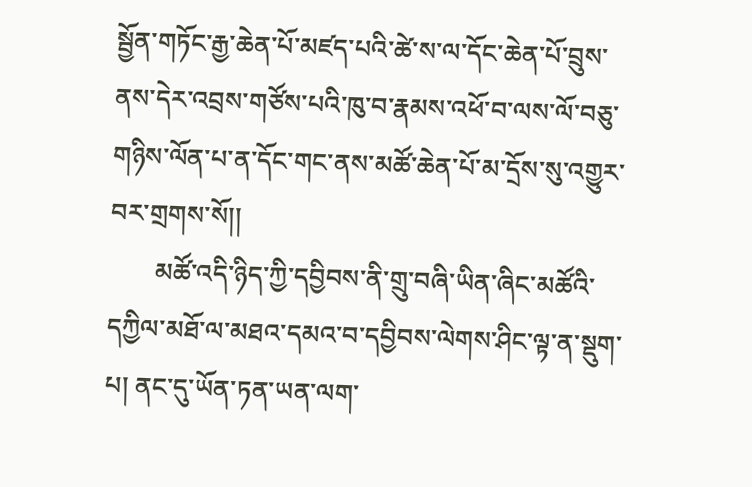སྦྱོན་གཏོང་རྒྱ་ཆེན་པོ་མཛད་པའི་ཚེ་ས་ལ་དོང་ཆེན་པོ་བྲུས་ནས་དེར་འབྲས་གཙོས་པའི་ཁུ་བ་རྣམས་འཕོ་བ་ལས་ལོ་བཅུ་གཉིས་ལོན་པ་ན་དོང་གང་ནས་མཚོ་ཆེན་པོ་མ་དྲོས་སུ་འགྱུར་བར་གྲགས་སོ།།
       མཚོ་འདི་ཉིད་ཀྱི་དབྱིབས་ནི་གྲུ་བཞི་ཡིན་ཞིང་མཚོའི་དཀྱིལ་མཐོ་ལ་མཐའ་དམའ་བ་དབྱིབས་ལེགས་ཤིང་ལྟ་ན་སྡུག་པ། ནང་དུ་ཡོན་ཏན་ཡན་ལག་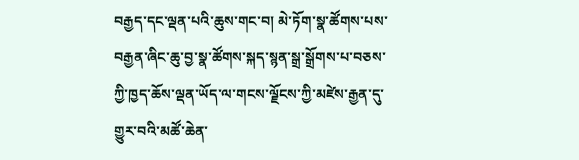བརྒྱད་དང་ལྡན་པའི་ཆུས་གང་བ། མེ་ཏོག་སྣ་ཚོགས་པས་བརྒྱན་ཞིང་ཆུ་བྱ་སྣ་ཚོགས་སྐད་སྙན་སྒྲ་སྒྲོགས་པ་བཅས་ཀྱི་ཁྱད་ཆོས་ལྡན་ཡོད་ལ་གངས་ལྗོངས་ཀྱི་མཛེས་རྒྱན་དུ་གྱུར་བའི་མཚོ་ཆེན་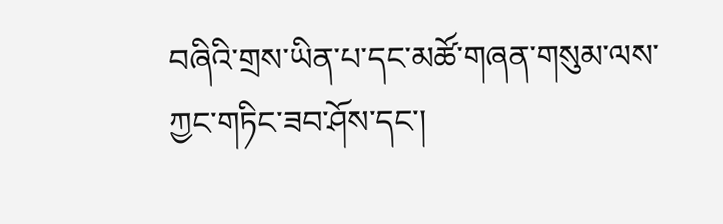བཞིའི་གྲས་ཡིན་པ་དང་མཚོ་གཞན་གསུམ་ལས་ཀྱང་གཏིང་ཟབ་ཤོས་དང་།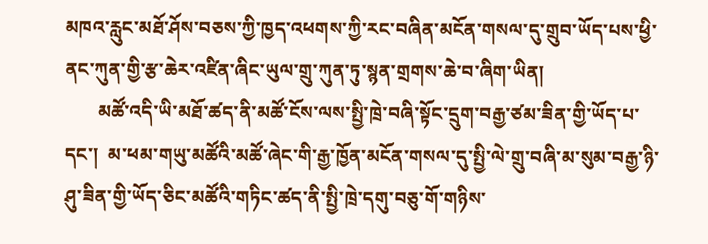མཁའ་རླུང་མཐོ་ཤོས་བཅས་ཀྱི་ཁྱད་འཕགས་ཀྱི་རང་བཞིན་མངོན་གསལ་དུ་གྲུབ་ཡོད་པས་ཕྱི་ནང་ཀུན་གྱི་རྩ་ཆེར་འཛིན་ཞིང་ཡུལ་གྲུ་ཀུན་ཏུ་སྙན་གྲགས་ཆེ་བ་ཞིག་ཡིན།
       མཚོ་འདི་ཡི་མཐོ་ཚད་ནི་མཚོ་ངོས་ལས་སྤྱི་ཁྲེ་བཞི་སྟོང་དྲུག་བརྒྱ་ཙམ་ཟིན་གྱི་ཡོད་པ་དང་།  མ་ཕམ་གཡུ་མཚོའི་མཚོ་ཞེང་གི་རྒྱ་ཁྱོན་མངོན་གསལ་དུ་སྤྱི་ལེ་གྲུ་བཞི་མ་སུམ་བརྒྱ་ཉི་ཤུ་ཟིན་གྱི་ཡོད་ཅིང་མཚོའི་གཏིང་ཚད་ནི་སྤྱི་ཁྲེ་དགུ་བཅུ་གོ་གཉིས་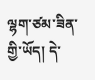ལྷག་ཙམ་ཟིན་གྱི་ཡོད། དེ་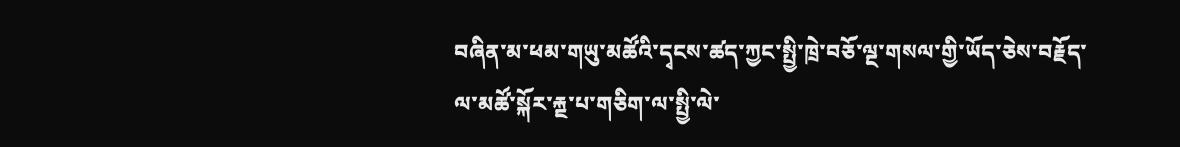བཞིན་མ་ཕམ་གཡུ་མཚོའི་དྭངས་ཚད་ཀྱང་སྤྱི་ཁྲེ་བཅོ་ལྔ་གསལ་གྱི་ཡོད་ཅེས་བརྗོད་ལ་མཚོ་སྐོར་རྐྔ་པ་གཅིག་ལ་སྤྱི་ལེ་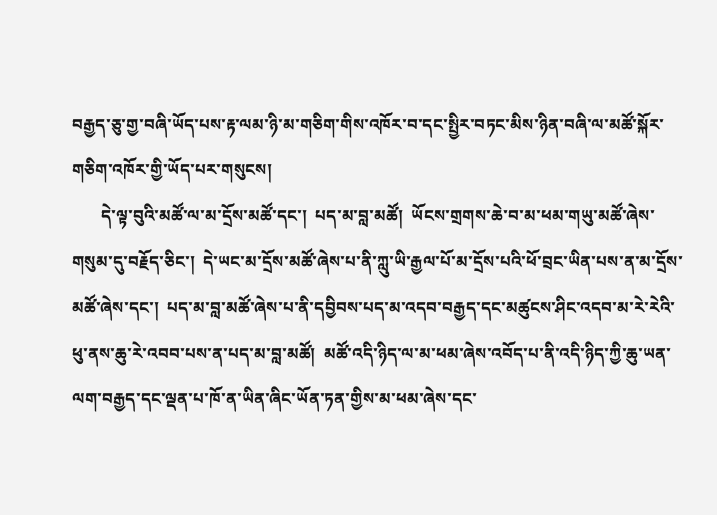བརྒྱད་ཅུ་གྱ་བཞི་ཡོད་པས་རྟ་ལམ་ཉི་མ་གཅིག་གིས་འཁོར་བ་དང་སྤྱིར་བཏང་མིས་ཉིན་བཞི་ལ་མཚོ་སྐོར་གཅིག་འཁོར་གྱི་ཡོད་པར་གསུངས།
       དེ་ལྟ་བུའི་མཚོ་ལ་མ་དྲོས་མཚོ་དང་།  པད་མ་བླ་མཚོ།  ཡོངས་གྲགས་ཆེ་བ་མ་ཕམ་གཡུ་མཚོ་ཞེས་གསུམ་དུ་བརྗོད་ཅིང་།  དེ་ཡང་མ་དྲོས་མཚོ་ཞེས་པ་ནི་ཀླུ་ཡི་རྒྱལ་པོ་མ་དྲོས་པའི་ཕོ་བྲང་ཡིན་པས་ན་མ་དྲོས་མཚོ་ཞེས་དང་།  པད་མ་བླ་མཚོ་ཞེས་པ་ནི་དབྱིབས་པད་མ་འདབ་བརྒྱད་དང་མཚུངས་ཤིང་འདབ་མ་རེ་རེའི་ཕུ་ནས་ཆུ་རེ་འབབ་པས་ན་པད་མ་བླ་མཚོ།  མཚོ་འདི་ཉིད་ལ་མ་ཕམ་ཞེས་འབོད་པ་ནི་འདི་ཉིད་ཀྱི་ཆུ་ཡན་ལག་བརྒྱད་དང་ལྡན་པ་ཁོ་ན་ཡིན་ཞིང་ཡོན་ཏན་གྱིས་མ་ཕམ་ཞེས་དང་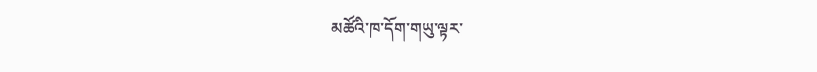མཚོའི་ཁ་དོག་གཡུ་ལྟར་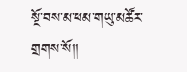སྔོ་བས་མ་ཕམ་གཡུ་མཚོར་གྲགས་སོ།།